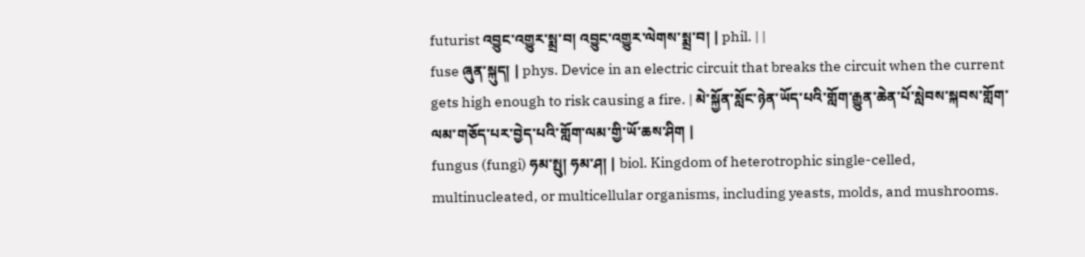futurist འབྱུང་འགྱུར་སྨྲ་བ། འབྱུང་འགྱུར་ལེགས་སྨྲ་བ། | phil. | |
fuse ཞུན་སྐུད། | phys. Device in an electric circuit that breaks the circuit when the current gets high enough to risk causing a fire. | མེ་སྐྱོན་སློང་ཉེན་ཡོད་པའི་གློག་རྒྱུན་ཆེན་པོ་སླེབས་སྐབས་གློག་ལམ་གཅོད་པར་བྱེད་པའི་གློག་ལམ་གྱི་ཡོ་ཆས་ཤིག |
fungus (fungi) ཧམ་སྤུ། ཧམ་ཤ། | biol. Kingdom of heterotrophic single-celled, multinucleated, or multicellular organisms, including yeasts, molds, and mushrooms.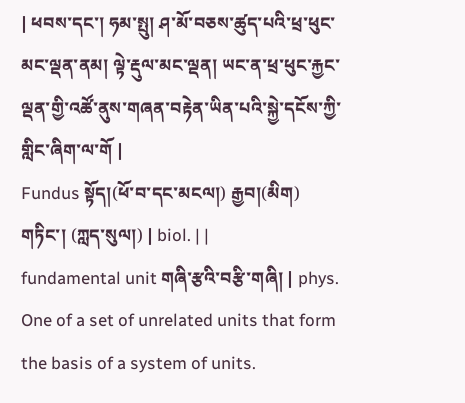| ཕབས་དང་། ཧམ་སྤུ། ཤ་མོ་བཅས་ཚུད་པའི་ཕྲ་ཕུང་མང་ལྡན་ནམ། ལྟེ་རྡུལ་མང་ལྡན། ཡང་ན་ཕྲ་ཕུང་རྐྱང་ལྡན་གྱི་འཚོ་ནུས་གཞན་བརྟེན་ཡིན་པའི་སྐྱེ་དངོས་ཀྱི་གླིང་ཞིག་ལ་གོ |
Fundus སྟོད།(ཕོ་བ་དང་མངལ།) རྒྱབ།(མིག) གཏིང་། (ཀླད་སུལ།) | biol. | |
fundamental unit གཞི་རྩའི་བརྩི་གཞི། | phys. One of a set of unrelated units that form the basis of a system of units.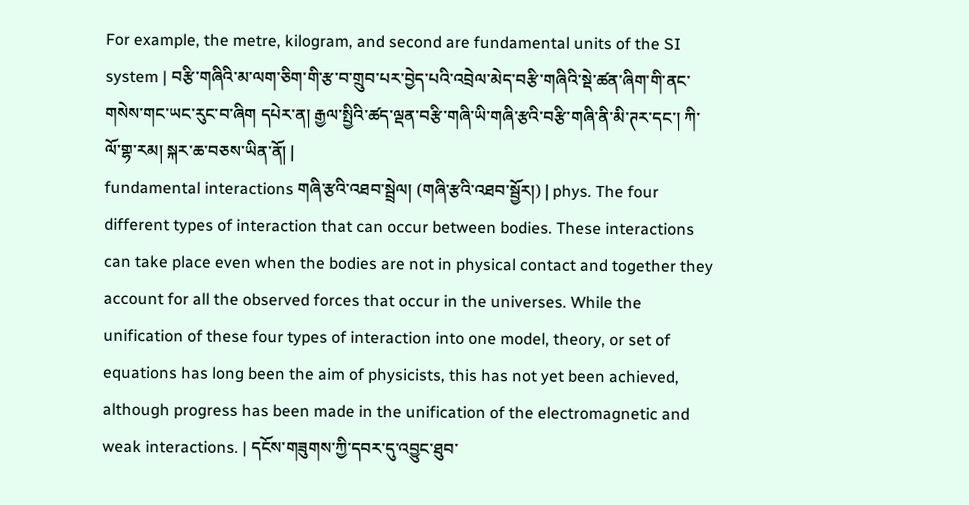For example, the metre, kilogram, and second are fundamental units of the SI system | བརྩི་གཞིའི་མ་ལག་ཅིག་གི་རྩ་བ་གྲུབ་པར་བྱེད་པའི་འབྲེལ་མེད་བརྩི་གཞིའི་སྡེ་ཚན་ཞིག་གི་ནང་གསེས་གང་ཡང་རུང་བ་ཞིག དཔེར་ན། རྒྱལ་སྤྱིའི་ཚད་ལྡན་བརྩི་གཞི་ཡི་གཞི་རྩའི་བརྩི་གཞི་ནི་མི་ཊར་དང་། ཀི་ལོ་གྷ་རམ། སྐར་ཆ་བཅས་ཡིན་ནོ། |
fundamental interactions གཞི་རྩའི་འཐབ་སྦྲེལ། (གཞི་རྩའི་འཐབ་སྦྱོར།) | phys. The four different types of interaction that can occur between bodies. These interactions can take place even when the bodies are not in physical contact and together they account for all the observed forces that occur in the universes. While the unification of these four types of interaction into one model, theory, or set of equations has long been the aim of physicists, this has not yet been achieved, although progress has been made in the unification of the electromagnetic and weak interactions. | དངོས་གཟུགས་ཀྱི་དབར་དུ་འབྱུང་ཐུབ་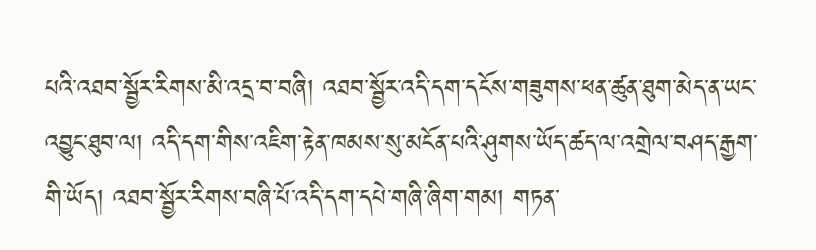པའི་འཐབ་སྦྱོར་རིགས་མི་འདྲ་བ་བཞི། འཐབ་སྦྱོར་འདི་དག་དངོས་གཟུགས་ཕན་ཚུན་ཐུག་མེད་ན་ཡང་འབྱུང་ཐུབ་ལ། འདི་དག་གིས་འཇིག་རྟེན་ཁམས་སུ་མངོན་པའི་ཤུགས་ཡོད་ཚད་ལ་འགྲེལ་བཤད་རྒྱག་གི་ཡོད། འཐབ་སྦྱོར་རིགས་བཞི་པོ་འདི་དག་དཔེ་གཞི་ཞིག་གམ། གཏན་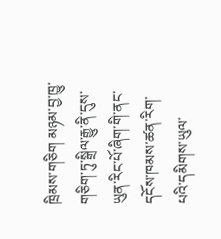ཁྲིམས་གཅིག མཉམ་བྱ་ཁྱུ་གཅིག་ཏུ་སྒྲིལ་རྒྱུ་ནི་དུས་ཡུན་རིང་པོ་ཞིག་གི་ནང་དངོས་ཁམས་ཚན་རིག་པའི་དམིགས་ཡུལ་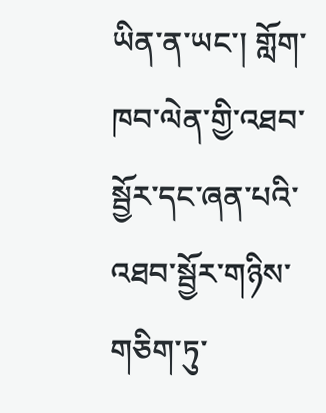ཡིན་ན་ཡང་། གློག་ཁབ་ལེན་གྱི་འཐབ་སྦྱོར་དང་ཞན་པའི་འཐབ་སྦྱོར་གཉིས་གཅིག་ཏུ་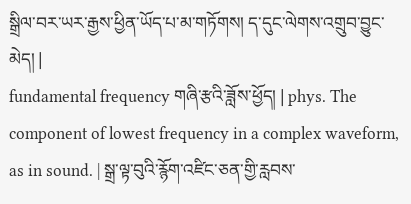སྒྲིལ་བར་ཡར་རྒྱས་ཕྱིན་ཡོད་པ་མ་གཏོགས། ད་དུང་ལེགས་འགྲུབ་བྱུང་མེད། |
fundamental frequency གཞི་རྩའི་ཟློས་ཕྱོད། | phys. The component of lowest frequency in a complex waveform, as in sound. | སྒྲ་ལྟ་བུའི་རྙོག་འཛིང་ཅན་གྱི་རླབས་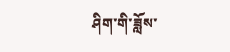ཤིག་གི་ཟློས་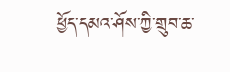ཕྱོད་དམའ་ཤོས་ཀྱི་གྲུབ་ཆ་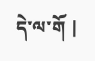དེ་ལ་གོ |